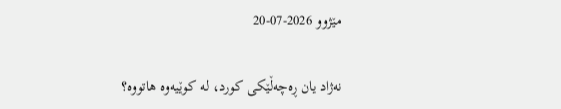مێژوو 2026-07-20

نەژاد یان ڕەچەڵێکی کورد، لە کوێیەوە هاتووە؟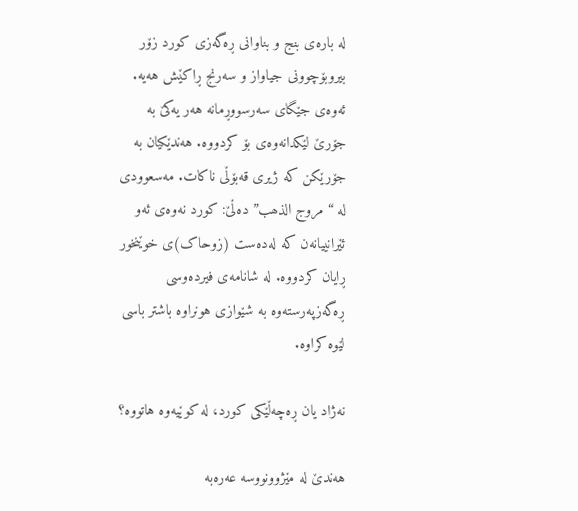لە بارەی بنج و بناوانی ڕەگەزی کورد زۆر بیروبۆچوونی جیاواز و سەرنج ڕاکێش هەیە. ئەوەی جێگای سەرسووڕمانە هەر یەکێ بە جۆرێ لێکدانەوەی بۆ کردووە. هەندێکیان بە جۆرێکن کە ژیری قەبۆڵی ناکات. مەسعوودی لە “مروج الذھب” دەڵێ: کورد نەوەی ئەو ئێرانییانەن کە لەدەست (زوحاک)ی خوێنخور ڕایان کردووە. لە شانامەی فیردەوسی ڕەگەزپەرستەوە بە شێوازی هونراوە باشتر باسی لێوە کراوە.

نەژاد یان ڕەچەڵێکی کورد، لە کوێیەوە هاتووە؟

هەندێ لە مێژوونووسە عەرەبە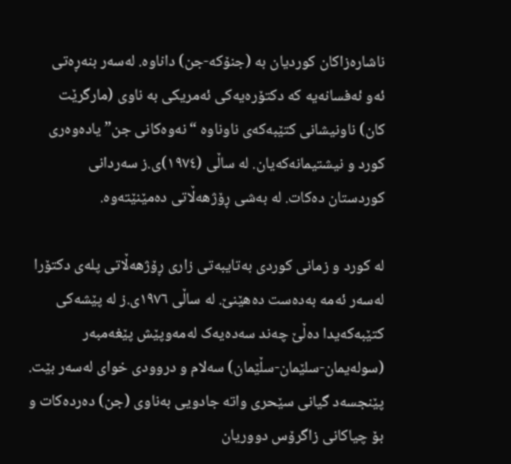ناشارەزاکان کوردیان بە (جنۆکە-جن) داناوە. لەسەر بنەڕەتی ئەو ئەفسانەیە کە دکتۆرەیەکی ئەمریکی بە ناوی (مارگرێت کان) ناونیشانی کتێبەکەی ناوناوە “نەوەکانی جن” یادەوەری کورد و نیشتیمانەکەیان. لە ساڵی (١٩٧٤)ی.ز سەردانی کوردستان دەکات. لە بەشی ڕۆژهەڵاتی دەمێنێتەوە.

لە کورد و زمانی کوردی بەتایبەتی زاری ڕۆژهەڵاتی پلەی دکتۆرا لەسەر ئەمە بەدەست دەهێنێ. لە ساڵی ١٩٧٦ی.ز لە پێشەکی کتێبەکەیدا دەڵێ چەند سەدەیەک لەمەوپێش پێغەمبەر (سولەیمان-سلێمان-سڵێمان) سەلام و دروودی خوای لەسەر بێت. پێنجسەد گیانی سێحری واتە جادویی بەناوی (جن) دەردەکات و بۆ چیاکانی زاگرۆس دووریان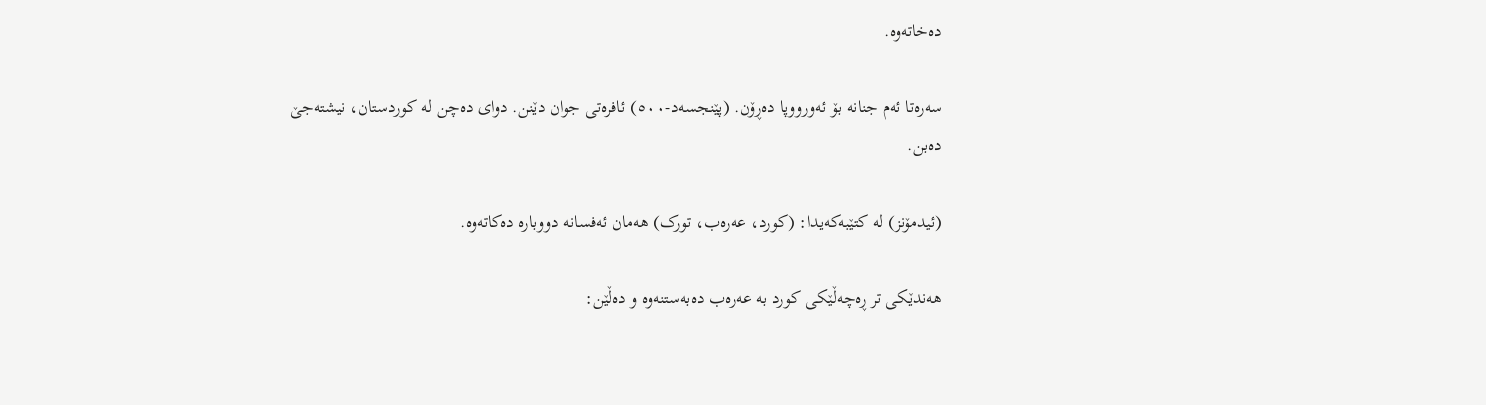دەخاتەوە.

سەرەتا ئەم جنانە بۆ ئەورووپا دەڕۆن. (پێنجسەد-٥٠٠) ئافرەتی جوان دێنن. دوای دەچن لە کوردستان، نیشتەجێ دەبن.

(ئیدمۆنز) لە کتێبەکەیدا: (کورد، عەرەب، تورک) هەمان ئەفسانە دووبارە دەکاتەوە.

هەندێکی تر ڕەچەڵێکی کورد بە عەرەب دەبەستنەوە و دەڵێن: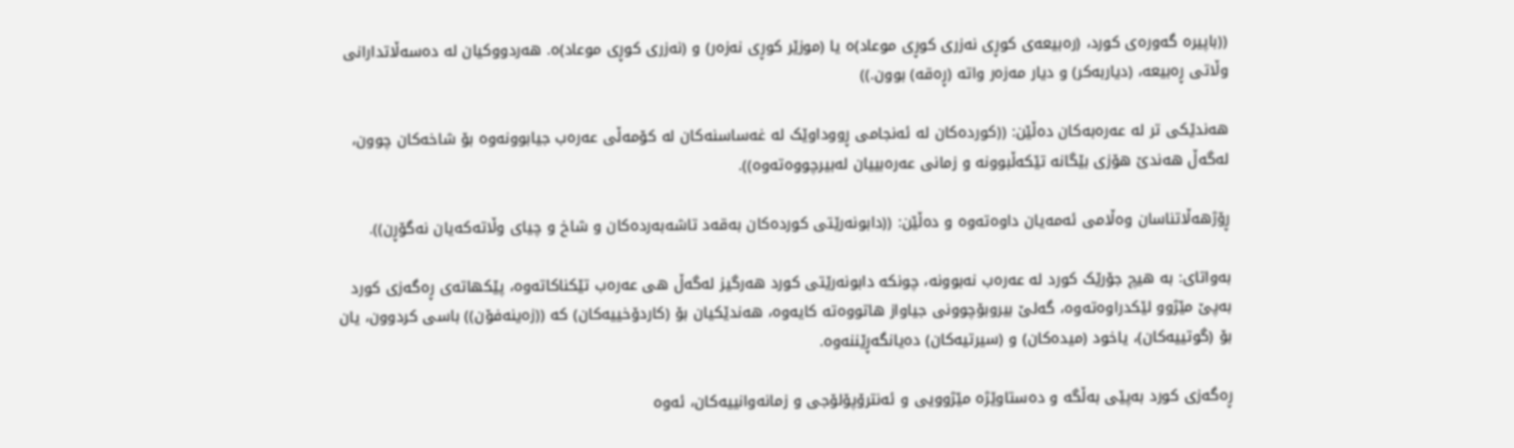((باپیرە گەورەی کورد، (رەبیعەی کوڕی نەزری کوڕی موعاد)ە یا (موزێر کوڕی نەزەر) و (نەزری کوڕی موعاد)ە. هەردووکیان لە دەسەڵاتدارانی وڵاتی ڕەبیعە، (دیاربەکر) و دیار مەزەر واتە (ڕەقە) بوون.))

هەندێکی تر لە عەرەبەکان دەڵێن: ((کوردەکان لە ئەنجامی ڕووداوێک لە غەساسنەکان لە کۆمەڵی عەرەب جیابوونەوە بۆ شاخەکان چوون، لەگەڵ هەندێ هۆزی بێگانە تێکەڵبوونە و زمانی عەرەبییان لەبیرچووەتەوە)).

ڕۆژهەڵاتناسان وەڵامی ئەمەیان داوەتەوە و دەڵێن: ((دابونەرێتی کوردەکان بەقەد تاشەبەردەکان و شاخ و چیای وڵاتەکەیان نەگۆڕن)).

بەواتای: بە هیچ جۆرێک کورد لە عەرەب نەبوونە، چونکە دابونەرێتی کورد هەرگیز لەگەڵ هی عەرەب تێکناکاتەوە، پێکهاتەی ڕەگەزی کورد بەپێ مێژوو لێکدراوەتەوە، گەلێ بیروبۆچوونی جیاواز هاتووەتە کایەوە، هەندێکیان بۆ (کاردۆخییەکان) کە ((زەینەفۆن)) باسی کردوون، یان بۆ (گوتییەکان)، یاخود (میدەکان) و (سیرتیەکان) دەیانگەڕێننەوە.

ڕەگەزی کورد بەپێی بەڵگە و دەستاوێژە مێژوویی و ئەنترۆپۆلۆجی و زمانەوانییەکان، ئەوە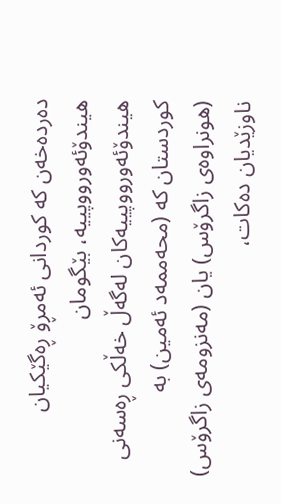دەردەخەن کە کوردانی ئەمڕۆ ڕەگێکیان هیندۆئەورووپییە، بێگومان هیندۆئەورووپییەکان لەگەڵ خەڵکی ڕەسەنی کوردستان کە (محەممەد ئەمین) بە (هونراوەی زاگرۆس) یان (مەنزومەی زاگرۆس) ناوزێدیان دەکات،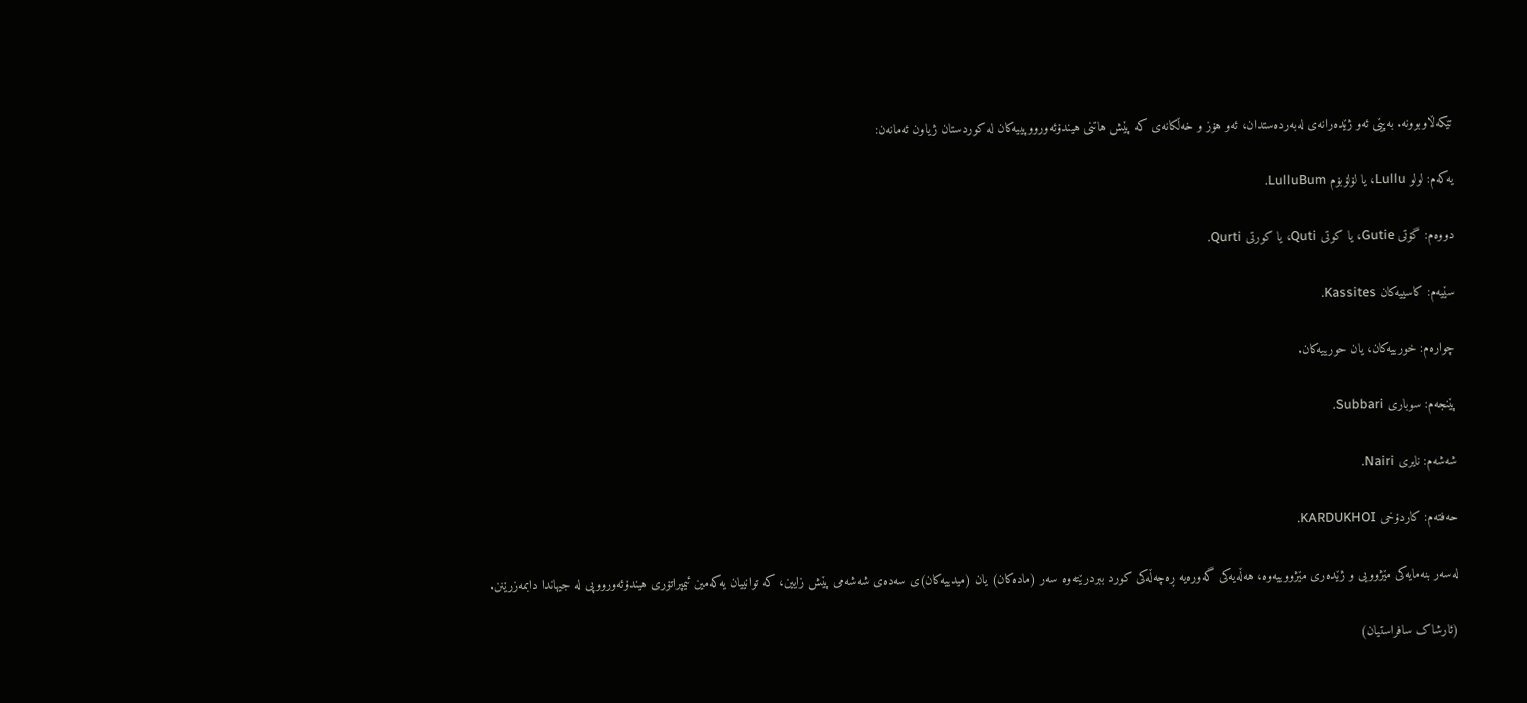تێکەڵاوبوونە. بەپێی ئەو ژێدەرانەی لەبەردەستدان، ئەو هۆز و خەڵکانەی کە پێش هاتنی هیندۆئەورووپییەکان لە کوردستان ژیاون ئەمانەن:

یەکەم: لولو Lullu، یا لۆلۆبۆم LulluBum.

دووەم: گۆتی Gutie، یا کوتی Quti، یا کورتی Qurti.

سێیەم: کاسییەکان Kassites.

چوارەم: خورییەکان، یان حورییەکان.

پێنجەم: سوباری Subbari.

شەشەم: نایری Nairi.

حەفتەم: کاردۆخی KARDUKHOI.

لەسەر بنەمایەکی مێژوویی و ژێدەری مێژووییەوە، هەڵەیەکی گەورەیە ڕەچەڵەکی کورد ببردرێتەوە سەر (مادەکان) یان (میدییەکان)ی سەدەی شەشەمی پێش زایین، کە توانییان یەکەمین ئیمپراتۆری هیندۆئەورووپی لە جیهاندا دابمەزرێنن.

(ئارشاک سافراستیان)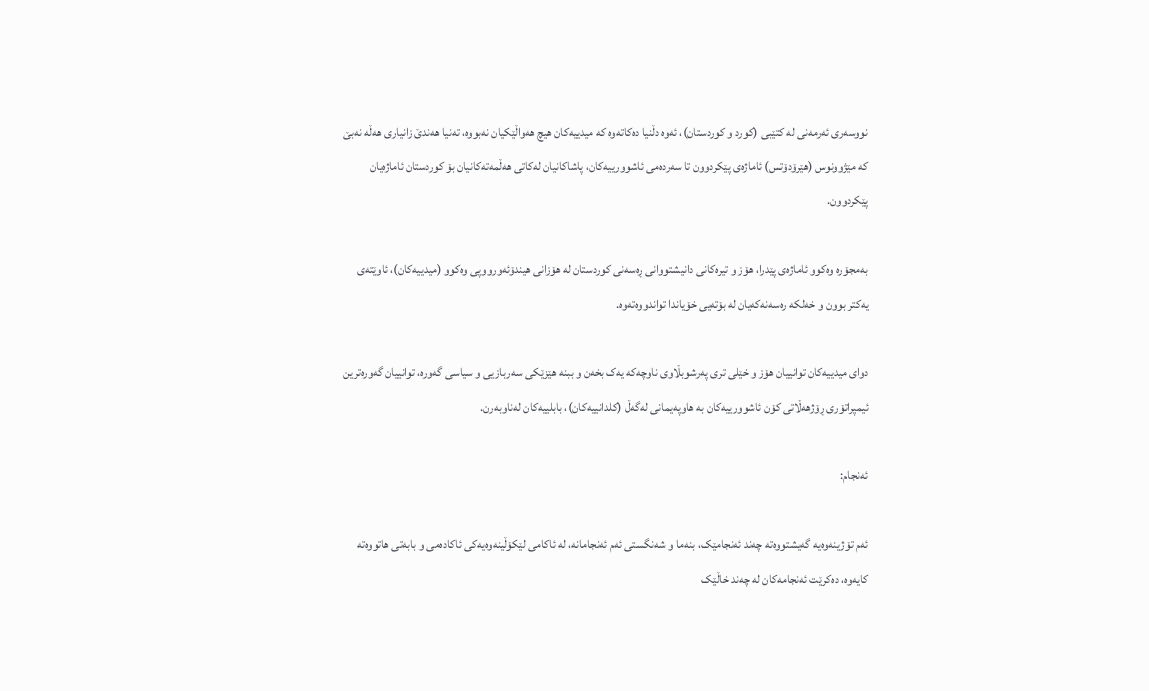نووسەری ئەرمەنی لە کتێبی (کورد و کوردستان)، ئەوە دڵنیا دەکاتەوە کە میدییەکان هیچ هەواڵێکیان نەبووە، تەنیا هەندێ زانیاری هەڵە نەبێ کە مێژوونوس (هێرۆدۆتس) ئاماژەی پێکردوون تا سەردەمی ئاشوورییەکان، پاشاکانیان لەکاتی هەڵمەتەکانیان بۆ کوردستان ئاماژەیان پێکردوون.

بەمجۆرە وەکوو ئاماژەی پێدرا، هۆز و تیرەکانی دانیشتووانی ڕەسەنی کوردستان لە هۆزانی هیندۆئەورووپی وەکوو (میدییەکان)، ئاوێتەی یەکتر بوون و خەلکە رەسەنەکەیان لە بۆتەیی خۆیاندا تواندووەتەوە.

دوای میدییەکان توانییان هۆز و خێلی تری پەرشوبڵاوی ناوچەکە یەک بخەن و ببنە هێزێکی سەربازیی و سیاسی گەورە، توانییان گەورەترین ئیمپراتۆری ڕۆژهەڵاتی کۆن ئاشوورییەکان بە هاوپەیمانی لەگەڵ (کلدانییەکان)، بابلییەکان لەناوبەرن.

ئەنجام:

ئەم تۆژینەوەیە گەیشتووەتە چەند ئەنجامێک، بنەما و شەنگستی ئەم ئەنجامانە، لە ئاکامی لێکۆڵینەوەیەکی ئاکادەمی و بابەتی هاتووەتە کایەوە، دەکرێت ئەنجامەکان لە چەند خاڵێک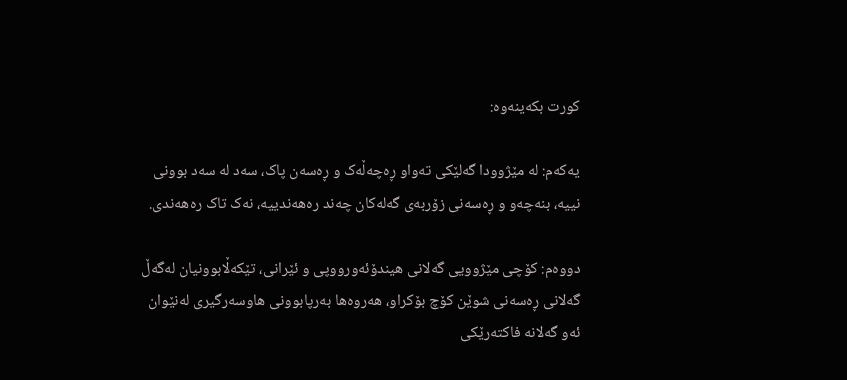کورت بکەینەوە:

یەکەم: لە مێژوودا گەلێکی تەواو ڕەچەڵەک و ڕەسەن پاک، سەد لە سەد بوونی نییە، بنەچەو و ڕەسەنی زۆربەی گەلەکان چەند رەهەندییە، نەک تاک رەهەندی.

دووەم: کۆچی مێژوویی گەلانی هیندۆئەورووپی و ئێرانی، تێکەڵابوونیان لەگەڵ گەلانی ڕەسەنی شوێن کۆچ بۆکراو، هەروەها بەرپابوونی هاوسەرگیری لەنێوان ئەو گەلانە فاکتەرێکی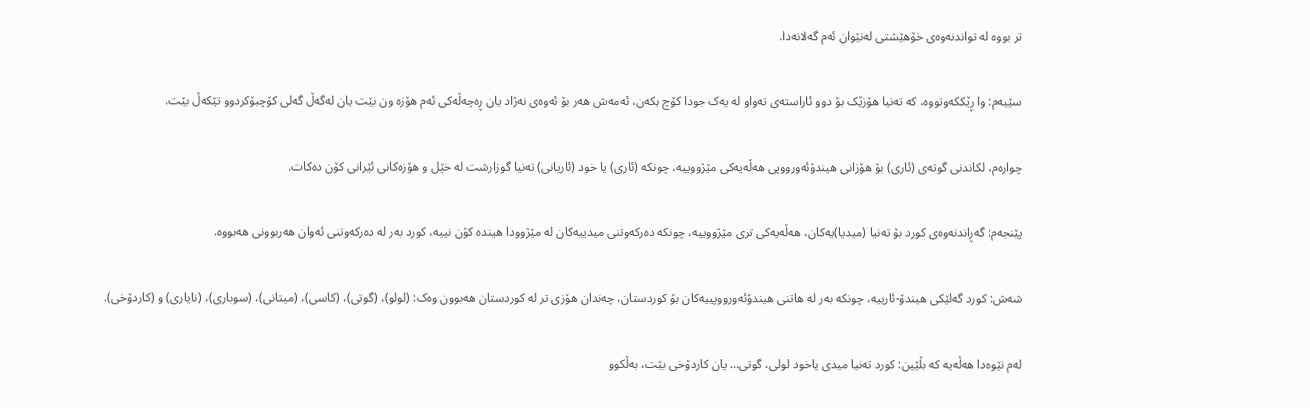تر بووە لە تواندنەوەی خۆهێشتی لەنێوان ئەم گەلانەدا.

سێیەم: وا ڕێککەوتووە، کە تەنیا هۆزێک بۆ دوو ئاراستەی تەواو لە یەک جودا کۆچ بکەن، ئەمەش هەر بۆ ئەوەی نەژاد یان ڕەچەڵەکی ئەم هۆزە ون بێت یان لەگەڵ گەلی کۆچبۆکردوو تێکەڵ بێت.

چوارەم، لکاندنی گوتەی (ئاری) بۆ هۆزانی هیندۆئەورووپی هەڵەیەکی مێژووییە، چونکە (ئاری) یا خود (ئاریانی) تەنیا گوزارشت لە خێل و هۆزەکانی ئێرانی کۆن دەکات.

پێنجەم: گەڕاندنەوەی کورد بۆ تەنیا (میدیا)یەکان، هەڵەیەکی تری مێژووییە، چونکە دەرکەوتنی میدییەکان لە مێژوودا هیندە کۆن نییە، کورد بەر لە دەرکەوتنی ئەوان هەربوونی هەبووە.

شەش: کورد گەلێکی هیندۆ-ئارییە، چونکە بەر لە هاتنی هیندۆئەورووپییەکان بۆ کوردستان، چەندان هۆزی تر لە کوردستان هەبوون وەک: (لولو)، (گوتی)، (کاسی)، (میتانی)، (سوباری)، (نایاری) و (کاردۆخی).

لەم نێوەدا هەڵەیە کە بڵێین: کورد تەنیا میدی یاخود لولی، گوتی… یان کاردۆخی بێت، بەڵكوو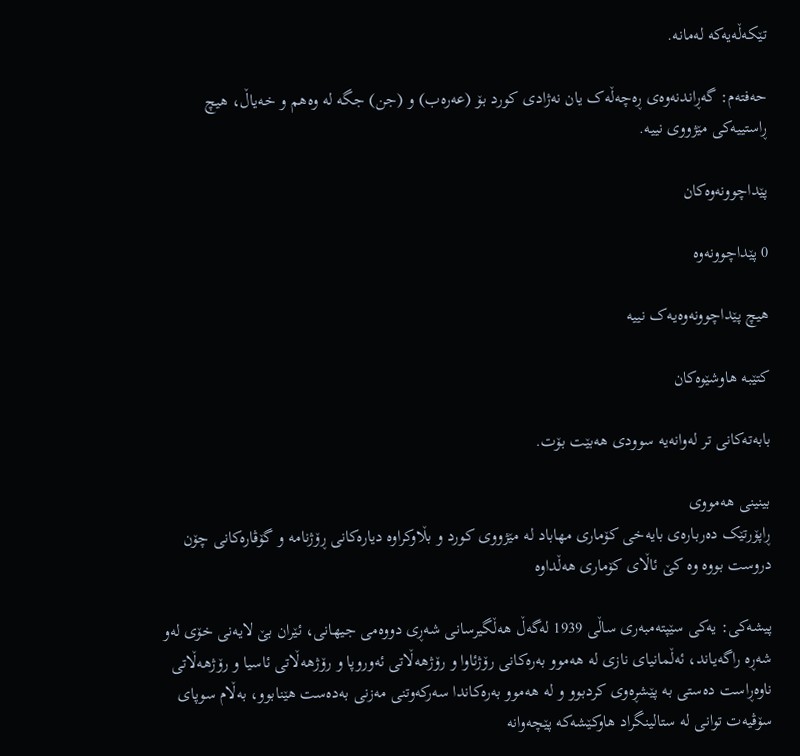تێکەڵەیەکە لەمانە.

حەفتەم: گەڕاندنەوەی ڕەچەڵەک یان نەژادی کورد بۆ (عەرەب) و (جن) جگە لە وەهم و خەیاڵ، هیچ ڕاستییەکی مێژووی نییە.

پێداچوونەوەکان

0 پێداچوونەوە

هیچ پێداچوونەوەیەک نییە

کتێبە هاوشێوەکان

بابەتەکانی تر لەوانەیە سوودی هەبێت بۆت.

بینینی هەمووی
ڕاپۆرتێک دەربارەی بایەخی کۆماری مهاباد لە مێژووی کورد و بڵاوکراوە دیارەکانی ڕۆژنامە و گۆڤارەکانی چۆن دروست بووە وە كێ ئاڵای کۆماری هەڵداوە

پیشەکی: یەکی سێپتەمبەری ساڵی 1939 لەگەڵ هەڵگیرسانی شەڕی دووەمی جیهانی، ئێران بێ لایەنی خۆی لەو شەڕە راگەیاند، ئەڵمانیای نازی لە هەموو بەرەکانی رۆژئاوا و رۆژهەڵاتی ئەوروپا و رۆژهەڵاتی ئاسیا و رۆژهەڵاتی ناوەڕاست دەستی بە پێشڕەوی کردبوو و لە هەموو بەرەکاندا سەرکەوتنی مەزنی بەدەست هێنابوو، بەڵام سوپای سۆڤیەت توانی لە ستالینگراد هاوکێشەکە پێچەوانە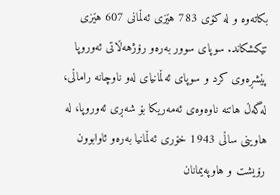بکاتەوە و لە کۆی 783 هێزی ئەڵمانی 607 هێزی تێکشکاند. سوپای سوور بەرەو رۆژهەڵاتی ئەوروپا پێشڕەوی کرد و سوپای ئەڵمانیای لەو ناوچانە راماڵی، لەگەڵ هاتنە ناوەوەی ئەمەریکا بۆ شەڕی ئەوروپا، لە هاوینی ساڵی 1943 خۆری ئەڵمانیا بەرەو ئاوابوون رۆیشت و هاوپەیمانان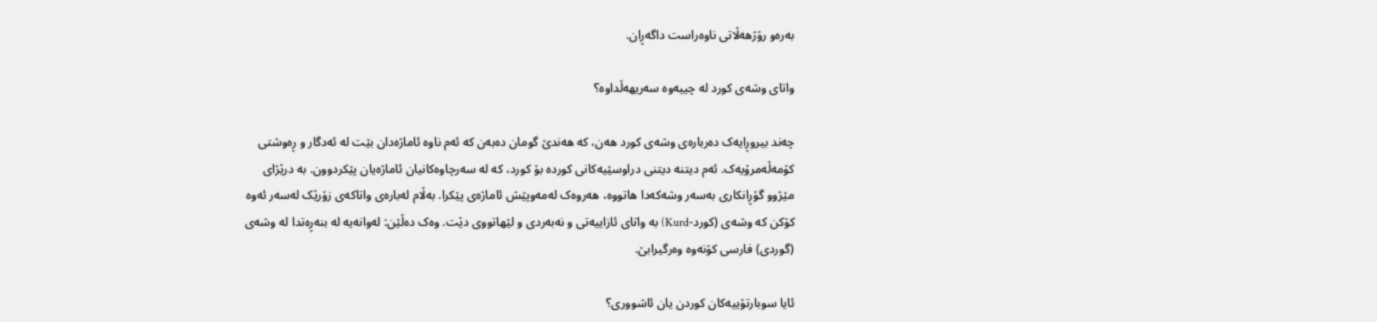بەرەو رۆژهەڵاتی ناوەراست داگەڕان.

واتای وشەی کورد لە چییەوە سەریهەڵداوە؟

چەند بیروڕایەک دەربارەی وشەی کورد هەن، کە هەندێ گومان دەبەن کە ئەم ناوە ئاماژەدان بێت لە ئەدگار و ڕەوشتی کۆمەڵەمرۆیەک. ئەم دیتنە دیتنی دراوسێیەکانی کوردە بۆ کورد، کە لە سەرچاوەکانیان ئاماژەیان پێکردوون. بە درێژای مێژوو گۆڕانکاری بەسەر وشەکەدا هاتووە، هەروەک لەمەوپێش ئاماژەی پێکرا. بەڵام لەبارەی واتاکەی زۆرێک لەسەر ئەوە کۆکن کە وشەی (کورد-Kurd) بە واتای ئازاییەتی و نەبەردی و لێهاتووی دێت. وەک دەڵێن: لەوانەیە لە بنەڕەتدا لە وشەی (گوردی) فارسی کۆنەوە وەرگیرابێ.

ئایا سوبارتۆییەکان کوردن یان ئاشووری؟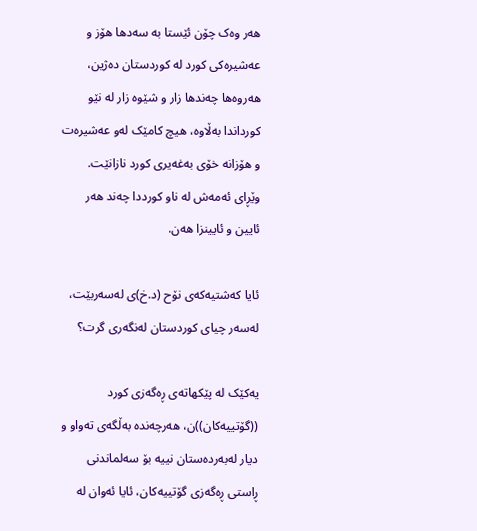هەر وەک چۆن ئێستا بە سەدها هۆز و عەشیرەکی کورد لە کوردستان دەژین، هەروەها چەندها زار و شێوە زار لە نێو کورداندا بەڵاوە، هیچ کامێک لەو عەشیرەت و هۆزانە خۆی بەغەیری کورد نازانێت. وێڕای ئەمەش لە ناو کورددا چەند هەر ئایین و ئایینزا هەن.

ئایا کەشتیەکەی نۆح (د.خ)ی لەسەربێت، لەسەر چیای کوردستان لەنگەری گرت؟

یەکێک لە پێکهاتەی ڕەگەزی کورد ((گۆتییەکان))ن، هەرچەندە بەڵگەی تەواو و دیار لەبەردەستان نییە بۆ سەلماندنی ڕاستی ڕەگەزی گۆتییەکان، ئایا ئەوان لە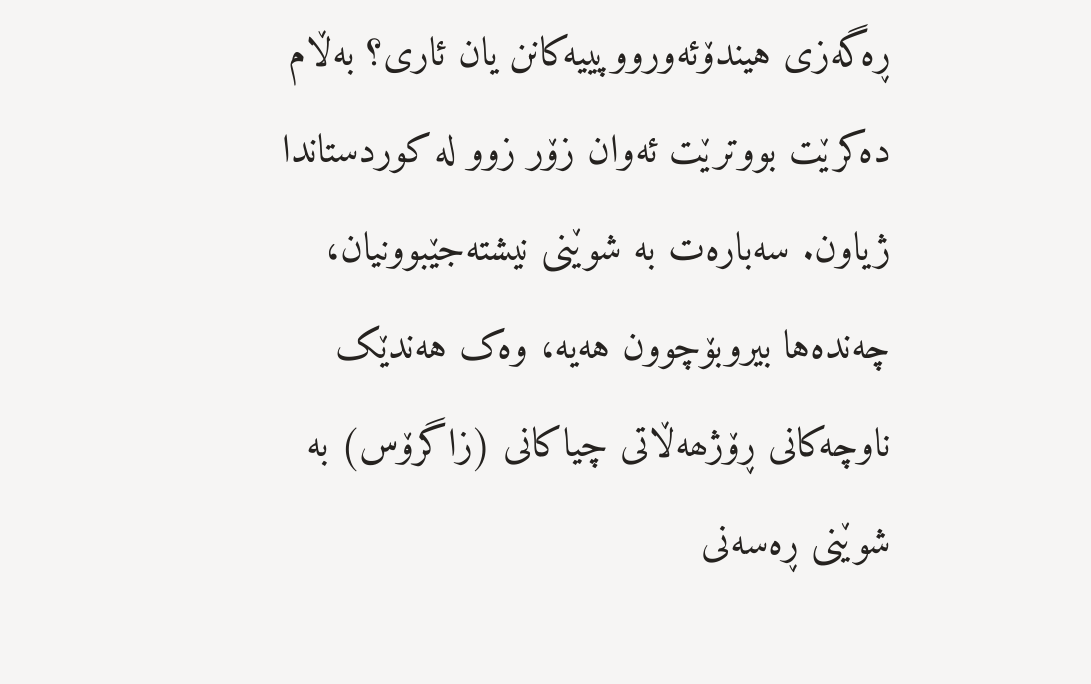ڕەگەزی هیندۆئەورووپییەکانن یان ئاری؟ بەڵام دەکرێت بووترێت ئەوان زۆر زوو لە کوردستاندا ژیاون. سەبارەت بە شوێنی نیشتەجێبوونیان، چەندەها بیروبۆچوون هەیە، وەک هەندێک ناوچەکانی ڕۆژھەڵاتی چیاکانی (زاگرۆس) بە شوێنی ڕەسەنی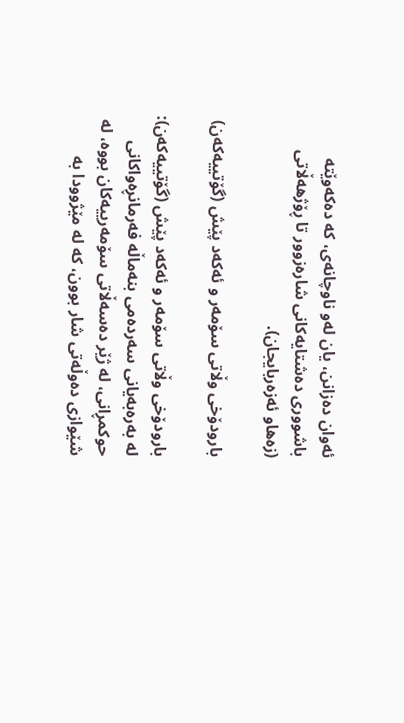ئەوان دەزانن، یان لەو ناوچانەی، کە دەکەوێتە باشووری دەشتایەکانی شارەزوور تا ڕۆژهەڵاتی (زەهاو ئەزەربایجان).

بارودۆخی وڵاتی سۆمەر و ئەکەد پێش (گۆتییەکەن)

بارودۆخی وڵاتی سۆمەر و ئەکەد پێش (گۆتییەکەن): لە بەرەبەیانی سەردەمی بنەماڵە فەرمانڕەواکانی حوکمڕانى، لە ژێر دەسەڵاتی سۆمەرییەکان بووە، لە شێوازی دەوڵەتی شار بوون، کە لە مێژوودا بە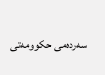سەردەمی حکوومەتی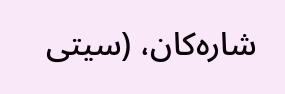شارەکان، (سیتی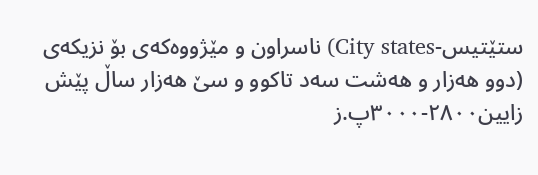ستێتیس-City states) ناسراون و مێژووەکەی بۆ نزیکەی (دوو هەزار و هەشت سەد تاکوو و سێ هەزار ساڵ پێش زایین٢٨٠٠-٣٠٠٠پ.ز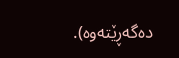دەگەڕێتەوە).